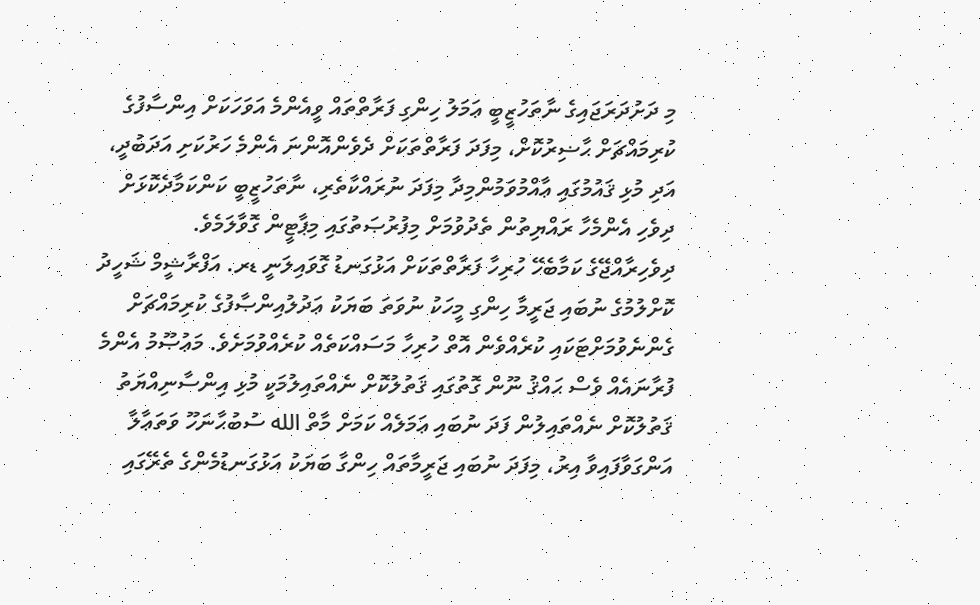މި ދަށުދަރަޖައިގެ ނާތަހުޒީބީ ޢަމަލު ހިންގި ފަރާތްތައް ވީއެންމެ އަވަހަކަށް އިންސާފުގެ ކުރިމައްޗަށް ޙާޟިރުކޮށް، މިފަދަ ފަރާތްތަކަށް ދެވެންއޮންނަ އެންމެ ހަރުކަށި އަދަބުދީ، އަދި މުޅި ޤައުމުގައި ޢާއްމުވަމުންމިދާ މިފަދަ ނުރައްކާތެރި، ނާތަހުޒީބީ ކަންކަމާދެކޮޅަށް ދިވެހި އެންމެހާ ރައްޔިތުން ތެދުވުމަށް މިފުރުޞަތުގައި މިޕާޓީން ގޮވާލަމެވެ.
ދިވެހިރާއްޖޭގެ ކަމާބެހޭ ހުރިހާ ފަރާތްތަކަށް އަޅުގަނޑު ގޮވައިލަނީ ޑރ. އަފްރާޝީމް ޝަހީދު ކޮށްލުމުގެ ނުބައި ޖަރީމާ ހިންގި މީހަކު ނުވަތަ ބަޔަކު ޢަދުލުއިންޞާފުގެ ކުރިމައްޗަށް ގެންނެވުމަށްޓަކައި ކުރެއްވެން އޮތް ހުރިހާ މަސައްކަތެއް ކުރެއްވުމަށެވެ. މަޢުޞޫމު އެންމެ ފުރާނައެއް ވެސް ޙައްޤު ނޫން ގޮތުގައި ޤަތުލުކޮށް ނެއްތައިލުމަކީ މުޅި އިންސާނިއްޔަތު ޤަތުލުކޮށް ނެއްތައިލުން ފަދަ ނުބައި ޢަމަލެއް ކަމަށް މާތް الله ސުބުޙާނަހޫ ވަތަޢާލާ އަންގަވާފައިވާ އިރު، މިފަދަ ނުބައި ޖަރީމާތައް ހިންގާ ބަޔަކު އަޅުގަނޑުމެންގެ ތެރޭގައި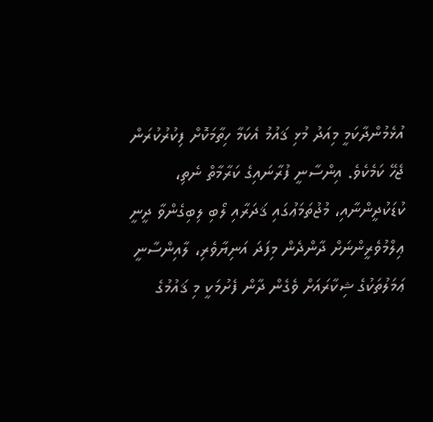އުޅެމުންދާކަމީ މިއަދު މުޅި ޤައުމު އެކަމާ ހިތާމަކޮށް ފިކުރުކުރަން ޖެހޭ ކަމެކެވެ. އިންސާނީ ފުރާނައިގެ ކަރާމާތް ނެތި، ކުޑަކުދީންނާއި، މުޖުތަމަޢުގައި ޤަދަރާއި ލޯބި ލިބިގެންވާ ދީނީ ޢިލްމުވެރީންނަށް ދާންދެން މިފަދަ އަނިޔާވެރި، ލާއިންސާނީ ޢަމަލުތަކުގެ ޝިކާރައަށް ވެގެން ދާން ފެށުމަކީ މި ޤައުމުގެ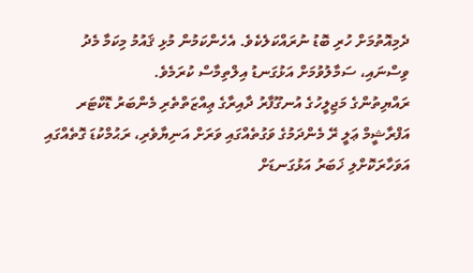ދެމިއޮތުމަށް ހުރި ބޮޑު ނުރައްކަލެކެވެ. އެހެންކަމުން މުޅި ޤައުމު މިކަމާ މެދު ވިސްނައި، ސަމާލުވުމަށް އަޅުގަނޑު އިލްތިމާސް ކުރަމެވެ.
ރައްޔިތުންގެ މަޖިލީހުގެ އުނގޫފާރު ދާއިރާގެ ޢިއްޒަތްތެރި މެންބަރު ޑޮކްޓަރ އަފްރާޝީމް ޢަލީ ރޭ މެންދަމުގެ ވަގުތެއްގައި ވަރަށް އަނިޔާވެރި، ރަޙުމްކުޑަ ގޮތެއްގައި އަވަހާރަކޮށްލި ޚަބަރު އަޅުގަނޑަށް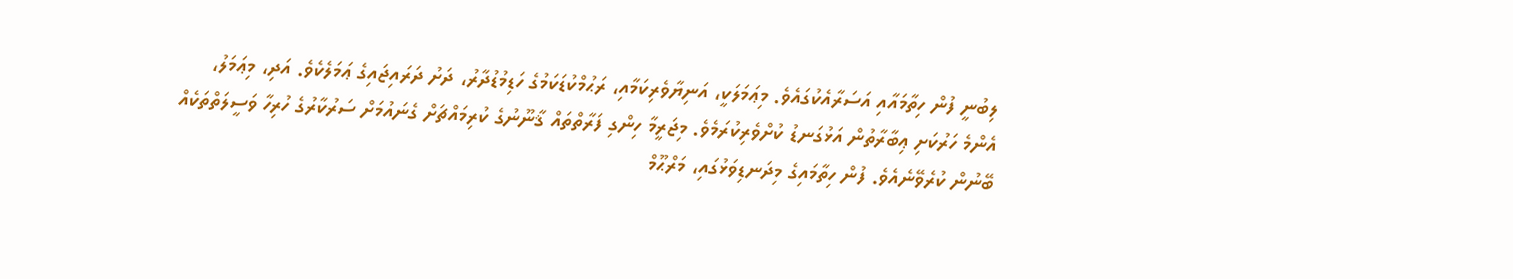ލިބުނީ ފުން ހިތާމައާއި އަސަރާއެކުގައެވެ. މިޢަމަލަކީ، އަނިޔާވެރިކަމާއި، ރަޙުމްކުޑަކަމުގެ ހަޑިމުޑުދާރު، ދަށު ދަރައިޖައިގެ ޢަމަލެކެވެ. އަދި، މިޢަމަލު، އެންމެ ހަރުކަށި ޢިބާރާތުން އަޅުގަނޑު ކުށްވެރިކުރަމެވެ. މިޖަރީމާ ހިންގި ފަރާތްތައް ޤާނޫނުގެ ކުރިމައްޗަށް ގެނައުމަށް ސަރުކާރުގެ ހުރިހާ ވަސީލަތްތަކެއް ބޭނުން ކުރެވޭނެއެވެ. ފުން ހިތާމައިގެ މިދަނޑިވަޅުގައި، މަރްޙޫމް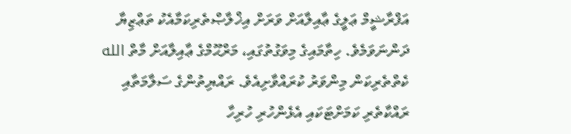އަފްރާޝީމް ޢަލީގެ ޢާއިލާއަށް ވަރަށް އިޚްލާޞްތެރިކަމާއެކު ތަޢްޒިޔާ ދަންނަވަމެވެ. ހިތާމައިގެ މިވަގުތުގައި، މަރްޙޫމްގެ ޢާއިލާއަށް މާތް الله ކެތްތެރިކަން މިންވަރު ކުރައްވާށިއެވެ. ރައްޔިތުންގެ ސަލާމަތާއި ރައްކާތެރި ކަމަށްޓަކައި އެޅެންހުރި ހުރިހާ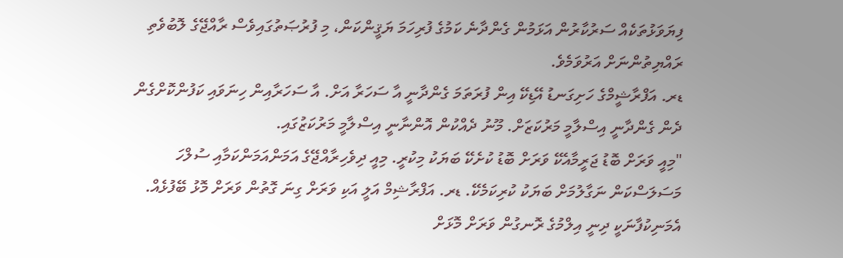ފިޔަވަޅުތަކެއް ސަރުކާރުން އަޅަމުން ގެންދާނެ ކަމުގެ ފުރިހަމަ ޔަޤީންކަން، މި ފުރުޞަތުގައިވެސް ރާއްޖޭގެ ލޮބުވެތި ރައްޔިތުންނަށް އަރުވަމެވެ.
ޑރ. އަފްރާޝީމްގެ ހަށިގަނޑު އޭޑިކޭ އިން ފުރަތަމަ ގެންދާނީ އާ ސަހަރާ އަށް. އާ ސަހަރާއިން ހިނަވައި ކަފުންކޮށްގެން ދެން ގެންދާނީ އިސްލާމީ މަރުކަޒަށް. މޫނު ދެއްކުން އޮންނާނީ އިސްލާމީ މަރުކަޒުގައި.
"މިއީ ވަރަށް ބޮޑު ޖަރީމާއެކޭ ވަރަށް ބޮޑު ކުށެކޭ ބަޔަކު މިކުރީ. މިއީ ދިވެހިރާއްޖޭގެ އަމަންއަމަންކަމާއި ސުލްހަ މަސަލަސްކަން ނަގާލުމަށް ބަޔަކު ކުރިކަމެކޭ. ޑރ. އަފްރާޝިމް އަލީ އަކި ވަރަށް ގިނަ ގޮތުން ވަރަށް މޮޅު ބޭފުޅެއް. އެމަނިކުފާނަކީ ދިނީ އިލްމުގެ ރޮނގުން ވަރަށް މޮޅަށް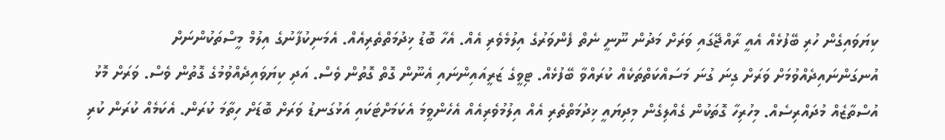ކިޔަވައިގެން ހުރި ބޭފުޅެއް އެއީ ރާއްޖޭގައި ވަރަށް މަދުން ނޫނީ ނެތް ފެންވަރުގެ އިލުމެވެރި އެއް. އެހާ ބޮޑު ޚިދުމަތްތެރިއެއް. އެމަނިކުފާނުގެ އިލުމް މީސްތަކުންނަށް އުނގަންނައިދެއްވުމަށް ވަރަށް ގިނަ ގުނަ މަސައްކަތްތަކެއް ކުރައްވާ ބޭފުޅެއް. ޓިވީގެ ޒަރީއައިންނައި އެނޫން ގޮތް ގޮތުން ވެސް. އަދި ކިޔަވައިދެއްވުމުގެ ގޮތުން ވެސް. ވަރަށް މޮޅު އުސްތާޒެއް މުދައްރިސެއް. މިހުރިހާ ގޮތަކުން ގެއްލިގެން މިދިޔައީ ޚިދުމަތްތެރި އެއް އިލުމުވެރިއެއް އެހެންވީމަ އެކަމަށްޓަކައި އަޅުގަނޑު ވަރަށް ބޮޑަށް ހިތާމަ ކުރަން. އެކަމެއް ކުރަން ކުރި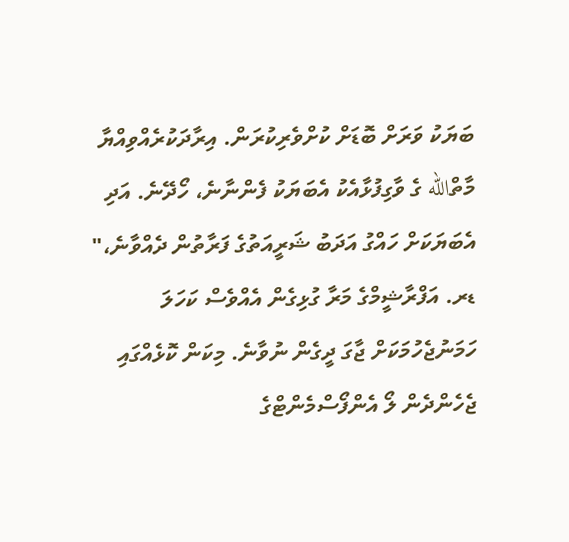ބަޔަކު ވަރަށް ބޮޑަށް ކުށްވެރިކުރަން. އިރާދަކުރެއްވިއްޔާ މާތްالله ގެ ވާގިފުޅާއެކު އެބަޔަކު ފެންނާނެ، ހޯދޭނެ. އަދި އެބަޔަކަށް ހައްގު އަދަބު ޝަރީއަތުގެ ފަރާތުން ދެއްވާނެ،"
ޑރ. އަފްރާޝީމްގެ މަރާ ގުޅިގެން އެއްވެސް ކަހަލަ ހަމަނުޖެހުމަކަށް ޖާގަ ދީގެން ނުވާނެ. މިކަން ކޮޅެއްގައި ޖެހެންދެން ލޯ އެންފޯސްމެންޓްގެ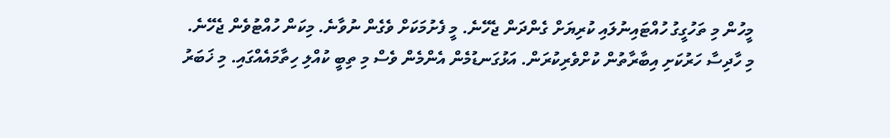މީހުން މި ތަހުގީގު ހުއްޓައިނުލައި ކުރިޔަށް ގެންދަން ޖެހޭނެ. މީ ފެށުމަކަށް ވެގެން ނުވާނެ. މިކަން ހުއްޓުވެން ޖެހޭނެ.
މި ހާދިސާ ހަރުކަށި އިބާރާތުން ކުށްވެރިކުރަން. އަޅުގަނޑުމެން އެންމެން ވެސް މި ތިބީ ކުއްލި ހިތާމައެއްގައި. މި ޚަބަރު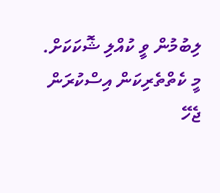ލިބުމުން ވީ ކުއްލި ޝޮކަކަށް. މީ ކެތްތެރިކަން އިސްކުރަން ޖެހޭ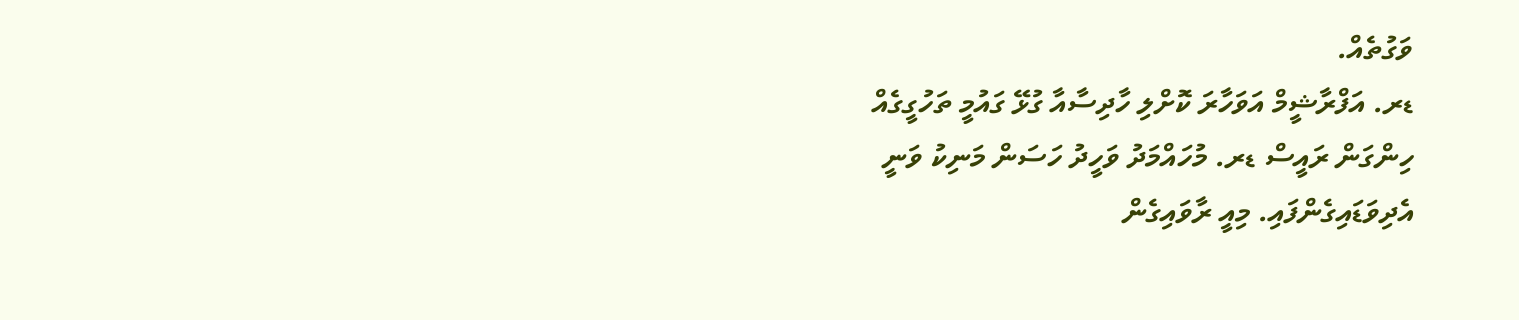ވަގުތެއް.
ޑރ. އަފްރާޝީމް އަވަހާރަ ކޮށްލި ހާދިސާއާ ގުޅޭ ގައުމީ ތަހުގީގެއް ހިންގަން ރައީސް ޑރ. މުހައްމަދު ވަހީދު ހަސަން މަނިކު ވަނީ އެދިވަޑައިގެންފައި. މިއީ ރާވައިގެން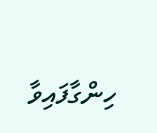ހިންގާފައިވާ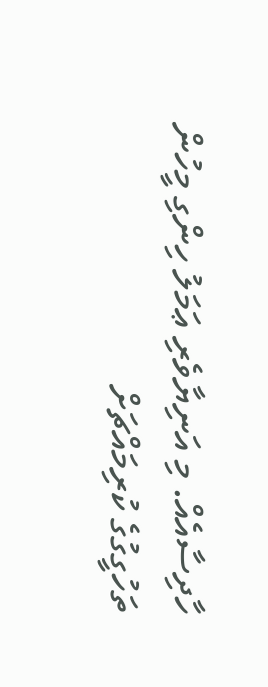ހާދިސާއެއް. މި އަނިޔާވެރި ޢަމަލު ހިންގި މީހުން ތަހުގީގުގެ ކުރިމައްޗަށް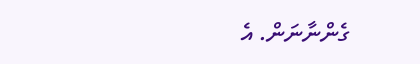ގެންނާނަން. އެ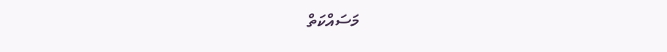މަސައްކަތް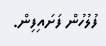ފުލުހުން ފަށައިފިން.